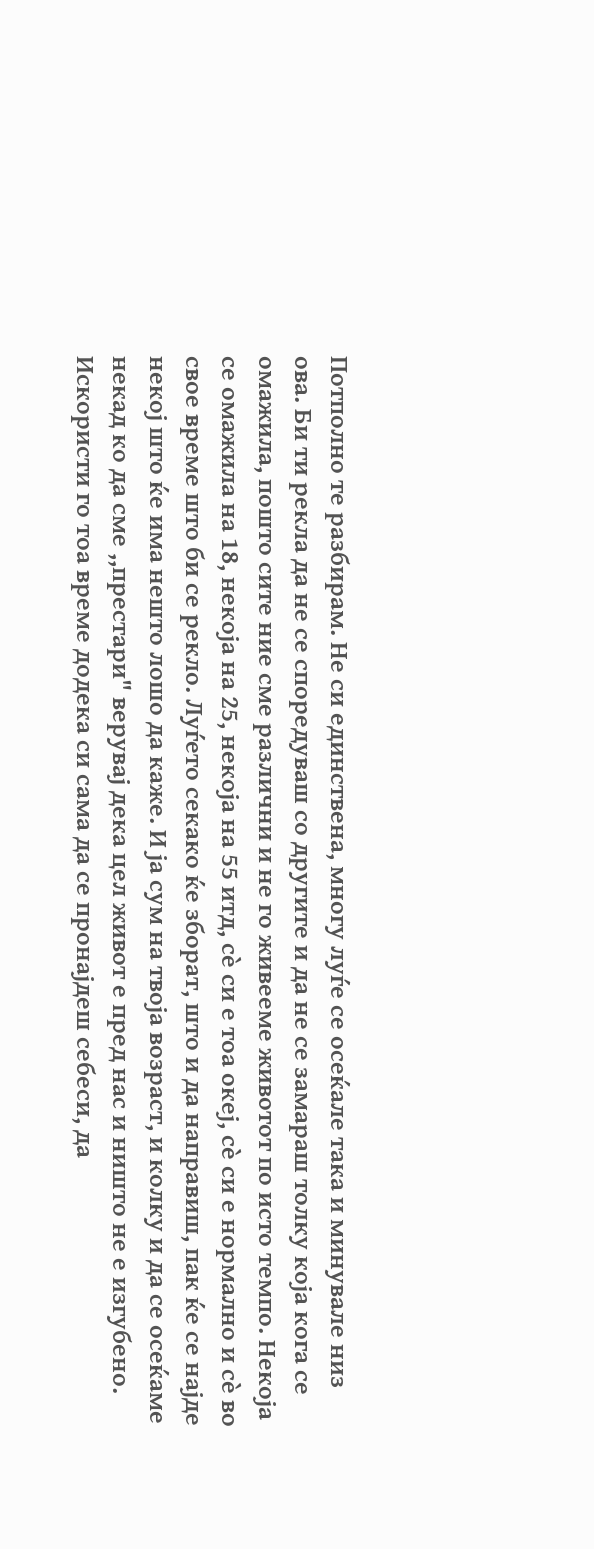Потполно те разбирам. Не си единствена, многу луѓе се осеќале така и минувале низ ова. Би ти рекла да не се споредуваш со другите и да не се замараш толку која кога се омажила, пошто сите ние сме различни и не го живееме животот по исто темпо. Некоја се омажила на 18, некоја на 25, некоја на 55 итд, сѐ си е тоа океј, сѐ си е нормално и сѐ во свое време што би се рекло. Луѓето секако ќе зборат, што и да направиш, пак ќе се најде некој што ќе има нешто лошо да каже. И ја сум на твоја возраст, и колку и да се осеќаме некад ко да сме ,,престари" верувај дека цел живот е пред нас и ништо не е изгубено. Искористи го тоа време додека си сама да се пронајдеш себеси, да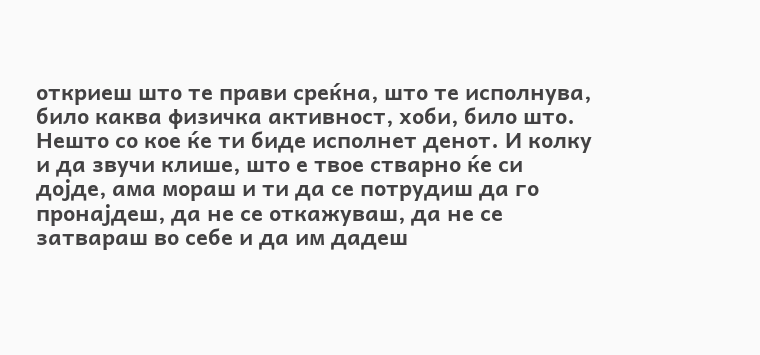откриеш што те прави среќна, што те исполнува, било каква физичка активност, хоби, било што. Нешто со кое ќе ти биде исполнет денот. И колку и да звучи клише, што е твое стварно ќе си дојде, ама мораш и ти да се потрудиш да го пронајдеш, да не се откажуваш, да не се затвараш во себе и да им дадеш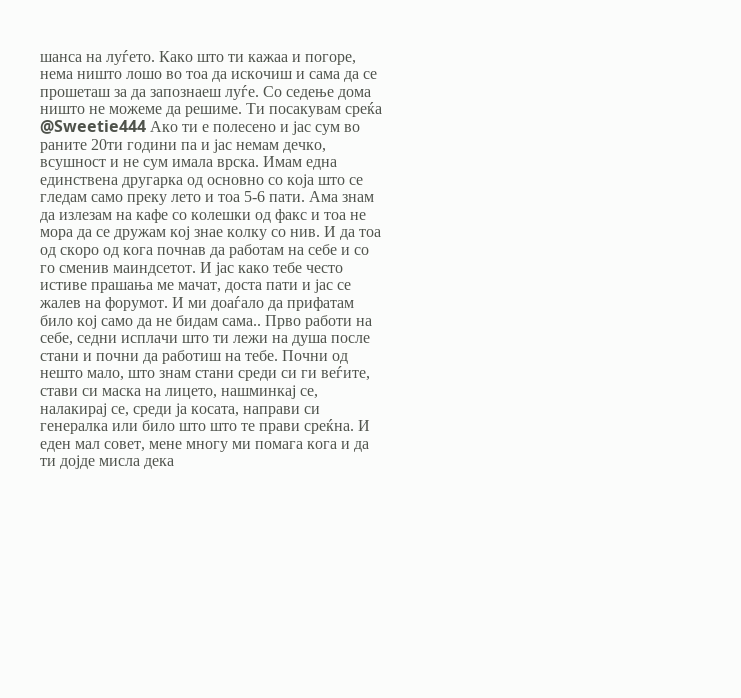шанса на луѓето. Како што ти кажаа и погоре, нема ништо лошо во тоа да искочиш и сама да се прошеташ за да запознаеш луѓе. Со седење дома ништо не можеме да решиме. Ти посакувам среќа
@Sweetie444 Ако ти е полесено и јас сум во раните 20ти години па и јас немам дечко, всушност и не сум имала врска. Имам една единствена другарка од основно со која што се гледам само преку лето и тоа 5-6 пати. Ама знам да излезам на кафе со колешки од факс и тоа не мора да се дружам кој знае колку со нив. И да тоа од скоро од кога почнав да работам на себе и со го сменив маиндсетот. И јас како тебе често истиве прашања ме мачат, доста пати и јас се жалев на форумот. И ми доаѓало да прифатам било кој само да не бидам сама.. Прво работи на себе, седни исплачи што ти лежи на душа после стани и почни да работиш на тебе. Почни од нешто мало, што знам стани среди си ги веѓите, стави си маска на лицето, нашминкај се, налакирај се, среди ја косата, направи си генералка или било што што те прави среќна. И еден мал совет, мене многу ми помага кога и да ти дојде мисла дека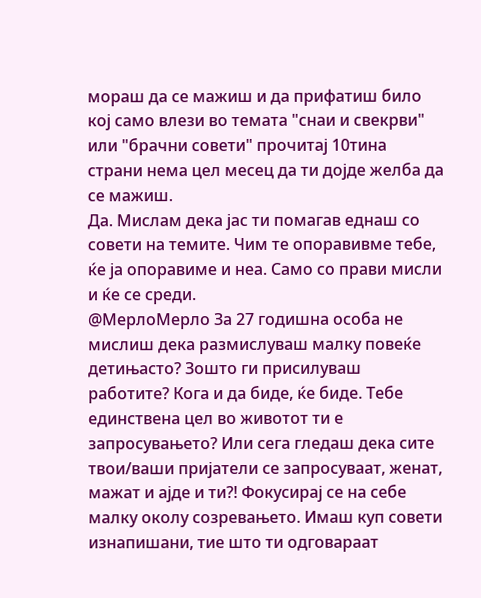мораш да се мажиш и да прифатиш било кој само влези во темата "снаи и свекрви" или "брачни совети" прочитај 10тина страни нема цел месец да ти дојде желба да се мажиш.
Да. Мислам дека јас ти помагав еднаш со совети на темите. Чим те опоравивме тебе, ќе ја опоравиме и неа. Само со прави мисли и ќе се среди.
@МерлоМерло За 27 годишна особа не мислиш дека размислуваш малку повеќе детињасто? Зошто ги присилуваш работите? Кога и да биде, ќе биде. Тебе единствена цел во животот ти е запросувањето? Или сега гледаш дека сите твои/ваши пријатели се запросуваат, женат, мажат и ајде и ти?! Фокусирај се на себе малку околу созревањето. Имаш куп совети изнапишани, тие што ти одговараат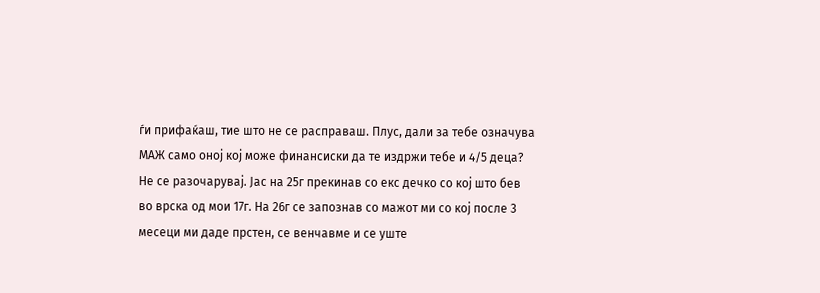ѓи прифаќаш, тие што не се расправаш. Плус, дали за тебе означува МАЖ само оној кој може финансиски да те издржи тебе и 4/5 деца?
Не се разочарувај. Јас на 25г прекинав со екс дечко со кој што бев во врска од мои 17г. На 26г се запознав со мажот ми со кој после 3 месеци ми даде прстен, се венчавме и се уште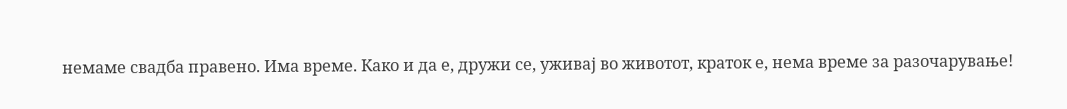немаме свадба правено. Има време. Како и да е, дружи се, уживај во животот, краток е, нема време за разочарување!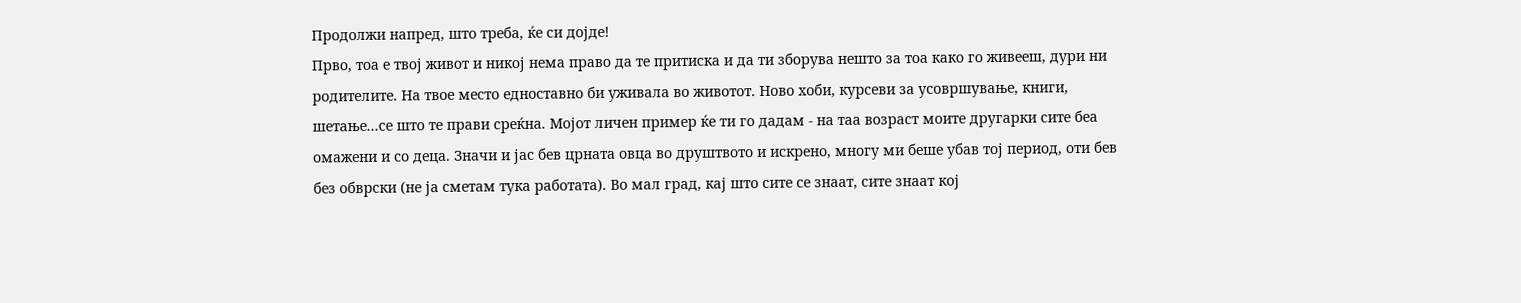Продолжи напред, што треба, ќе си дојде!
Прво, тоа е твој живот и никој нема право да те притиска и да ти зборува нешто за тоа како го живееш, дури ни родителите. На твое место едноставно би уживала во животот. Ново хоби, курсеви за усовршување, книги, шетање...се што те прави среќна. Мојот личен пример ќе ти го дадам - на таа возраст моите другарки сите беа омажени и со деца. Значи и јас бев црната овца во друштвото и искрено, многу ми беше убав тој период, оти бев без обврски (не ја сметам тука работата). Во мал град, кај што сите се знаат, сите знаат кој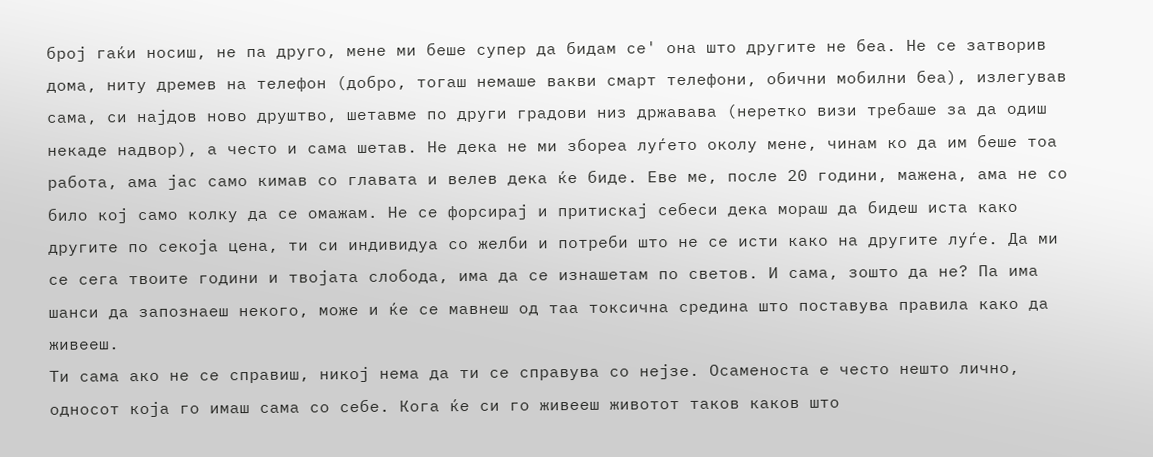број гаќи носиш, не па друго, мене ми беше супер да бидам се' она што другите не беа. Не се затворив дома, ниту дремев на телефон (добро, тогаш немаше вакви смарт телефони, обични мобилни беа), излегував сама, си најдов ново друштво, шетавме по други градови низ државава (неретко визи требаше за да одиш некаде надвор), а често и сама шетав. Не дека не ми збореа луѓето околу мене, чинам ко да им беше тоа работа, ама јас само кимав со главата и велев дека ќе биде. Еве ме, после 20 години, мажена, ама не со било кој само колку да се омажам. Не се форсирај и притискај себеси дека мораш да бидеш иста како другите по секоја цена, ти си индивидуа со желби и потреби што не се исти како на другите луѓе. Да ми се сега твоите години и твојата слобода, има да се изнашетам по светов. И сама, зошто да не? Па има шанси да запознаеш некого, може и ќе се мавнеш од таа токсична средина што поставува правила како да живееш.
Ти сама ако не се справиш, никој нема да ти се справува со нејзе. Осаменоста е често нешто лично, односот која го имаш сама со себе. Кога ќе си го живееш животот таков каков што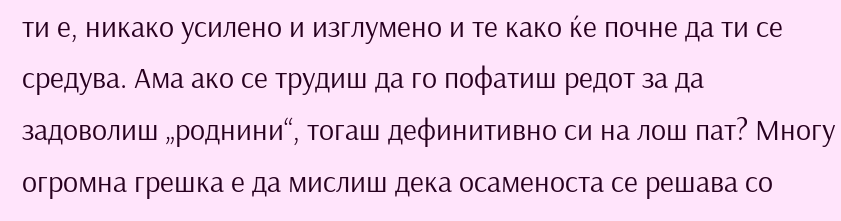ти е, никако усилено и изглумено и те како ќе почне да ти се средува. Ама ако се трудиш да го пофатиш редот за да задоволиш „роднини“, тогаш дефинитивно си на лош пат? Многу огромна грешка е да мислиш дека осаменоста се решава со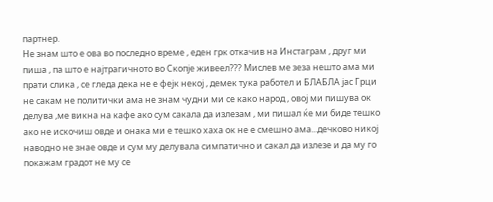партнер.
Не знам што е ова во последно време , еден грк откачив на Инстаграм , друг ми пиша , па што е најтрагичното во Скопје живеел??? Мислев ме зеза нешто ама ми прати слика , се гледа дека не е фејк некој , демек тука работел и БЛАБЛА јас Грци не сакам не политички ама не знам чудни ми се како народ , овој ми пишува ок делува ,ме викна на кафе ако сум сакала да излезам , ми пишал ќе ми биде тешко ако не искочиш овде и онака ми е тешко хаха ок не е смешно ама...дечково никој наводно не знае овде и сум му делувала симпатично и сакал да излезе и да му го покажам градот не му се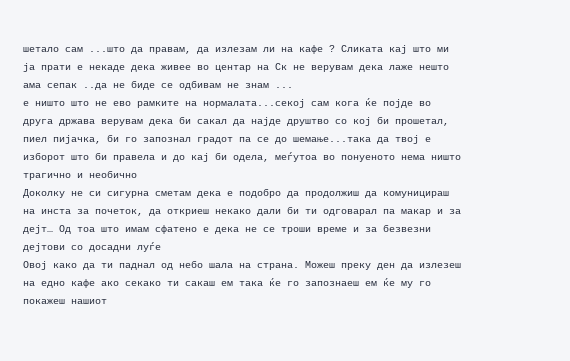шетало сам ...што да правам, да излезам ли на кафе ? Сликата кај што ми ја прати е некаде дека живее во центар на Ск не верувам дека лаже нешто ама сепак ..да не биде се одбивам не знам ...
е ништо што не ево рамките на нормалата...секој сам кога ќе појде во друга држава верувам дека би сакал да најде друштво со кој би прошетал, пиел пијачка, би го запознал градот па се до шемање...така да твој е изборот што би правела и до кај би одела, меѓутоа во понуеното нема ништо трагично и необично
Доколку не си сигурна сметам дека е подобро да продолжиш да комуницираш на инста за почеток, да откриеш некако дали би ти одговарал па макар и за дејт… Од тоа што имам сфатено е дека не се троши време и за безвезни дејтови со досадни луѓе
Овој како да ти паднал од небо шала на страна. Можеш преку ден да излезеш на едно кафе ако секако ти сакаш ем така ќе го запознаеш ем ќе му го покажеш нашиот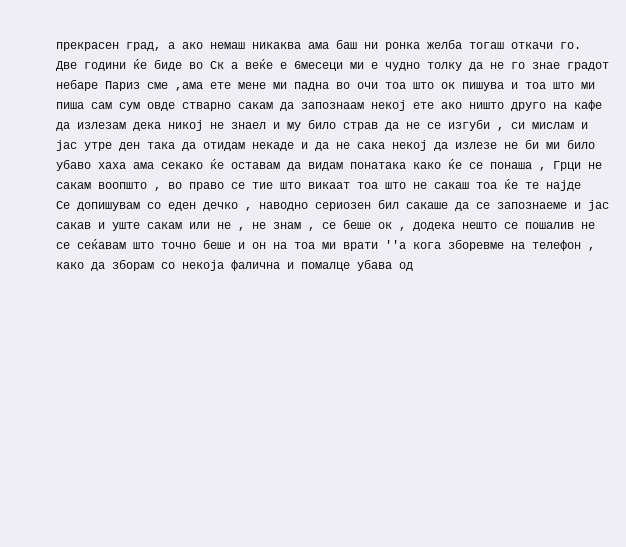прекрасен град, а ако немаш никаква ама баш ни ронка желба тогаш откачи го.
Две години ќе биде во Ск а веќе е 6месеци ми е чудно толку да не го знае градот небаре Париз сме ,ама ете мене ми падна во очи тоа што ок пишува и тоа што ми пиша сам сум овде стварно сакам да запознаам некој ете ако ништо друго на кафе да излезам дека никој не знаел и му било страв да не се изгуби , си мислам и јас утре ден така да отидам некаде и да не сака некој да излезе не би ми било убаво хаха ама секако ќе оставам да видам понатака како ќе се понаша , Грци не сакам воопшто , во право се тие што викаат тоа што не сакаш тоа ќе те најде
Се допишувам со еден дечко , наводно сериозен бил сакаше да се запознаеме и јас сакав и уште сакам или не , не знам , се беше ок , додека нешто се пошалив не се сеќавам што точно беше и он на тоа ми врати ''а кога зборевме на телефон , како да зборам со некоја фалична и помалце убава од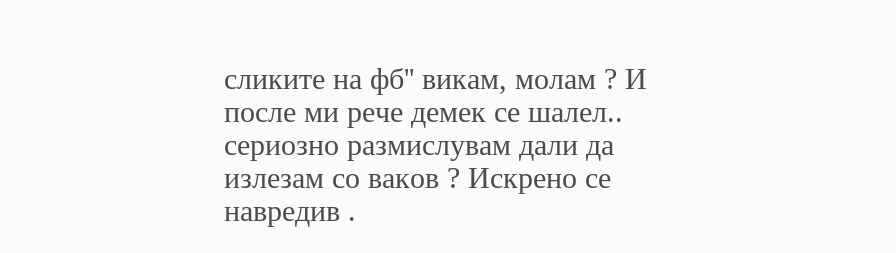сликите на фб'' викам, молам ? И после ми рече демек се шалел.. сериозно размислувам дали да излезам со ваков ? Искрено се навредив .